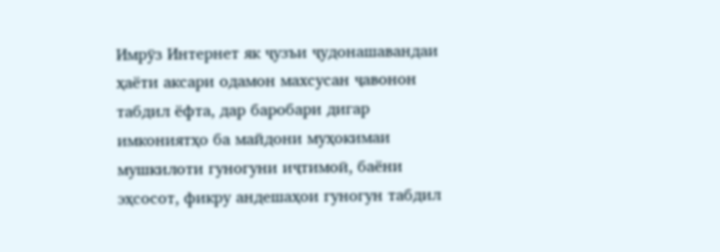Имрӯз Интернет як ҷузъи ҷудонашавандаи ҳаёти аксари одамон махсусан ҷавонон табдил ёфта, дар баробари дигар имкониятҳо ба майдони муҳокимаи мушкилоти гуногуни иҷтимоӣ, баёни эҳсосот, фикру андешаҳои гуногун табдил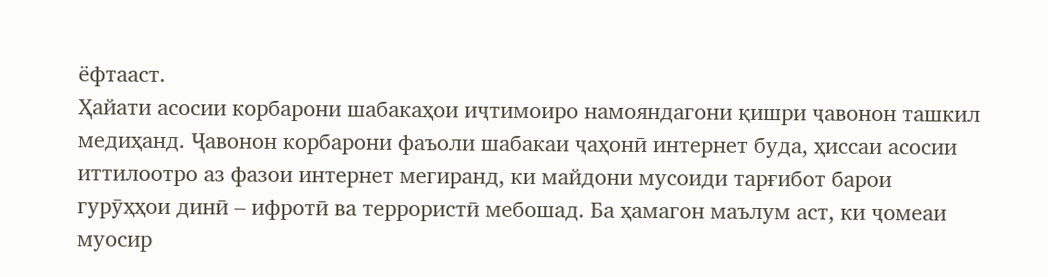ёфтааст.
Ҳайати асосии корбарони шабакаҳои иҷтимоиро намояндагони қишри ҷавонон ташкил медиҳанд. Ҷавонон корбарони фаъоли шабакаи ҷаҳонӣ интернет буда, ҳиссаи асосии иттилоотро аз фазои интернет мегиранд, ки майдони мусоиди тарғибот барои гурӯҳҳои динӣ – ифротӣ ва террористӣ мебошад. Ба ҳамагон маълум аст, ки ҷомеаи муосир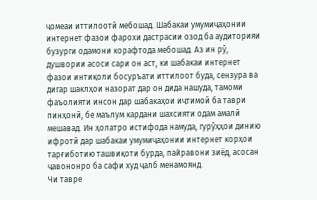ҷомеаи иттилоотӣ мебошад. Шабакаи умумиҷаҳонии интернет фазои фарохи дастрасии озод ба аудиторияи бузурги одамони корафтода мебошад. Аз ин рӯ, душвории асоси сари он аст, ки шабакаи интернет фазои интиқоли босуръати иттилоот буда, сензура ва дигар шаклҳои назорат дар он дида нашуда, тамоми фаъолияти инсон дар шабакаҳои иҷтимоӣ ба таври пинҳонӣ, бе маълум кардани шахсияти одам амалӣ мешавад. Ин ҳолатро истифода намуда, гурӯҳҳои динию ифротӣ дар шабакаи умумиҷаҳонии интернет корҳои тарғиботию ташвиқоти бурда, пайравони зиёд, асосан ҷавононро ба сафи худ ҷалб менамоянд.
Чи тавре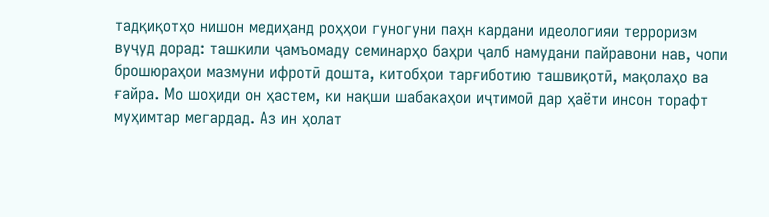тадқиқотҳо нишон медиҳанд роҳҳои гуногуни паҳн кардани идеологияи терроризм вуҷуд дорад: ташкили ҷамъомаду семинарҳо баҳри ҷалб намудани пайравони нав, чопи брошюраҳои мазмуни ифротӣ дошта, китобҳои тарғиботию ташвиқотӣ, мақолаҳо ва ғайра. Мо шоҳиди он ҳастем, ки нақши шабакаҳои иҷтимоӣ дар ҳаёти инсон торафт муҳимтар мегардад. Аз ин ҳолат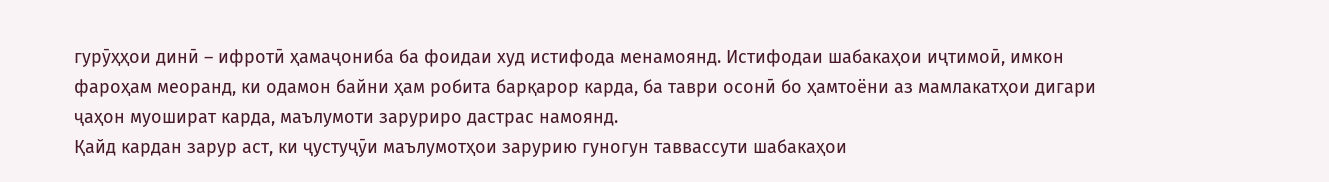гурӯҳҳои динӣ – ифротӣ ҳамаҷониба ба фоидаи худ истифода менамоянд. Истифодаи шабакаҳои иҷтимоӣ, имкон фароҳам меоранд, ки одамон байни ҳам робита барқарор карда, ба таври осонӣ бо ҳамтоёни аз мамлакатҳои дигари ҷаҳон муошират карда, маълумоти заруриро дастрас намоянд.
Қайд кардан зарур аст, ки ҷустуҷӯи маълумотҳои зарурию гуногун таввассути шабакаҳои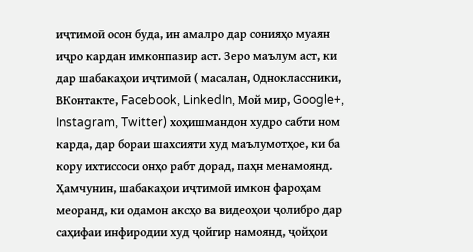иҷтимоӣ осон буда, ин амалро дар сонияҳо муаян иҷро кардан имконпазир аст. Зеро маълум аст, ки дар шабакаҳои иҷтимоӣ ( масалан, Одноклассники, ВКонтакте, Facebook, LinkedIn, Мой мир, Google+, Instagram, Twitter) хоҳишмандон худро сабти ном карда, дар бораи шахсияти худ маълумотҳое, ки ба кору ихтиссоси онҳо рабт дорад, паҳн менамоянд. Ҳамчунин, шабакаҳои иҷтимоӣ имкон фароҳам меоранд, ки одамон аксҳо ва видеоҳои ҷолибро дар саҳифаи инфиродии худ ҷойгир намоянд, ҷойҳои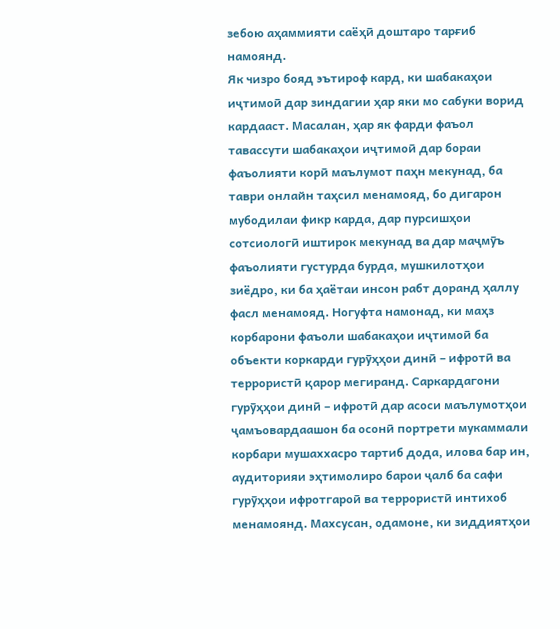зебою аҳаммияти саёҳӣ доштаро тарғиб намоянд.
Як чизро бояд эътироф кард, ки шабакаҳои иҷтимоӣ дар зиндагии ҳар яки мо сабуки ворид кардааст. Масалан, ҳар як фарди фаъол тавассути шабакаҳои иҷтимоӣ дар бораи фаъолияти корӣ маълумот паҳн мекунад, ба таври онлайн таҳсил менамояд, бо дигарон мубодилаи фикр карда, дар пурсишҳои сотсиологӣ иштирок мекунад ва дар маҷмӯъ фаъолияти густурда бурда, мушкилотҳои зиёдро, ки ба ҳаётаи инсон рабт доранд ҳаллу фасл менамояд. Ногуфта намонад, ки маҳз корбарони фаъоли шабакаҳои иҷтимоӣ ба объекти коркарди гурӯҳҳои динӣ – ифротӣ ва террористӣ қарор мегиранд. Саркардагони гурӯҳҳои динӣ – ифротӣ дар асоси маълумотҳои ҷамъовардаашон ба осонӣ портрети мукаммали корбари мушаххасро тартиб дода, илова бар ин, аудиторияи эҳтимолиро барои ҷалб ба сафи гурӯҳҳои ифротгароӣ ва террористӣ интихоб менамоянд. Махсусан, одамоне, ки зиддиятҳои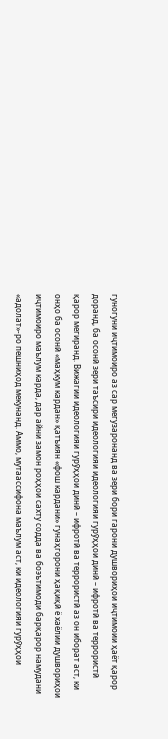гуногуни иҷтимоиро аз сар мегузаронанд ва зери бори гарони душвориҳои иҷтимоии ҳаёт қарор доранд, ба осонӣ зери таъсири идеологияи идеологияи гурӯҳҳои динӣ – ифротӣ ва террористӣ қарор мегиранд. Вижагии идеологияи гурӯҳҳои динӣ – ифротӣ ва террористӣ аз он иборат аст, ки онҳо ба осонӣ «маҳкум кардан» қатъиян «фош кардани» гунаҳгорони ҳақиқӣ ё хаёлии душвориҳои иҷтимоиро маълум карда, дар айни замон роҳҳои сахту содда ва боэътимоди барқарор намудани «адолат»-ро пешниҳод мекунанд. Аммо, мутаассифона маълум аст, ки идеологияи гурӯҳҳои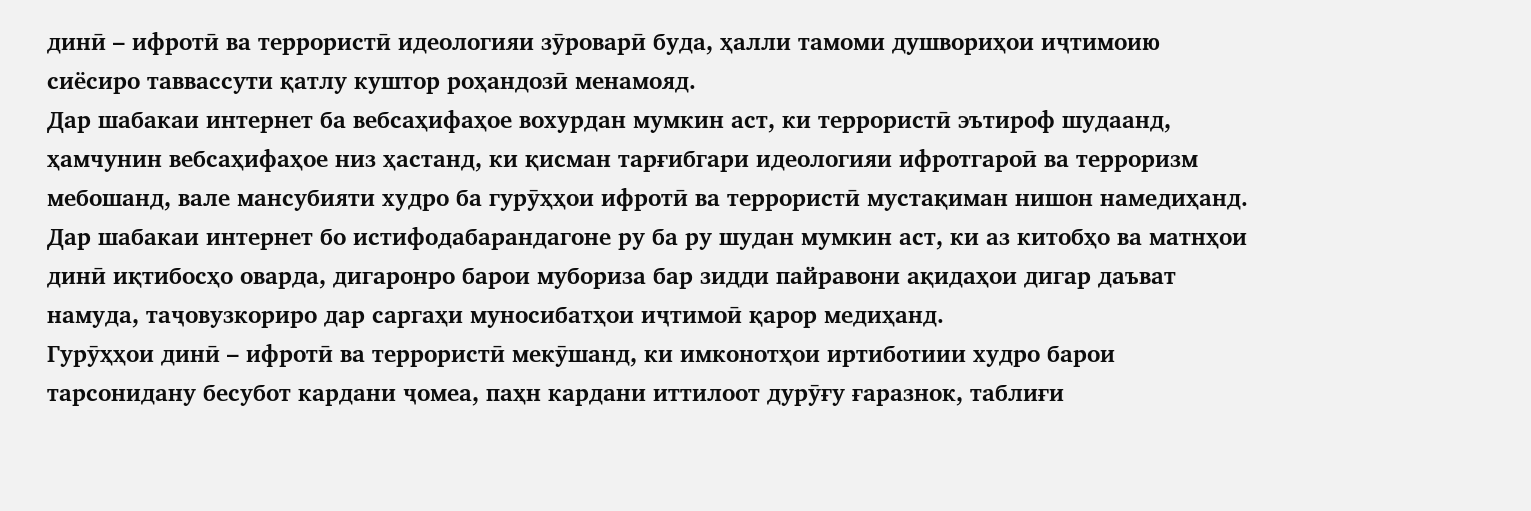динӣ – ифротӣ ва террористӣ идеологияи зӯроварӣ буда, ҳалли тамоми душвориҳои иҷтимоию сиёсиро таввассути қатлу куштор роҳандозӣ менамояд.
Дар шабакаи интернет ба вебсаҳифаҳое вохурдан мумкин аст, ки террористӣ эътироф шудаанд, ҳамчунин вебсаҳифаҳое низ ҳастанд, ки қисман тарғибгари идеологияи ифротгароӣ ва терроризм мебошанд, вале мансубияти худро ба гурӯҳҳои ифротӣ ва террористӣ мустақиман нишон намедиҳанд. Дар шабакаи интернет бо истифодабарандагоне ру ба ру шудан мумкин аст, ки аз китобҳо ва матнҳои динӣ иқтибосҳо оварда, дигаронро барои мубориза бар зидди пайравони ақидаҳои дигар даъват намуда, таҷовузкориро дар саргаҳи муносибатҳои иҷтимоӣ қарор медиҳанд.
Гурӯҳҳои динӣ – ифротӣ ва террористӣ мекӯшанд, ки имконотҳои иртиботиии худро барои тарсонидану бесубот кардани ҷомеа, паҳн кардани иттилоот дурӯғу ғаразнок, таблиғи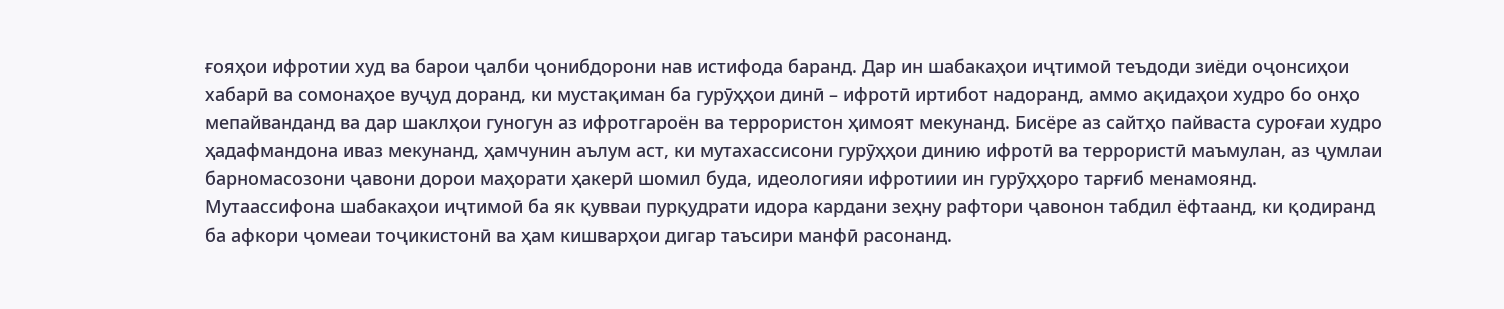ғояҳои ифротии худ ва барои ҷалби ҷонибдорони нав истифода баранд. Дар ин шабакаҳои иҷтимоӣ теъдоди зиёди оҷонсиҳои хабарӣ ва сомонаҳое вуҷуд доранд, ки мустақиман ба гурӯҳҳои динӣ – ифротӣ иртибот надоранд, аммо ақидаҳои худро бо онҳо мепайванданд ва дар шаклҳои гуногун аз ифротгароён ва террористон ҳимоят мекунанд. Бисёре аз сайтҳо пайваста суроғаи худро ҳадафмандона иваз мекунанд, ҳамчунин аълум аст, ки мутахассисони гурӯҳҳои динию ифротӣ ва террористӣ маъмулан, аз ҷумлаи барномасозони ҷавони дорои маҳорати ҳакерӣ шомил буда, идеологияи ифротиии ин гурӯҳҳоро тарғиб менамоянд.
Мутаассифона шабакаҳои иҷтимоӣ ба як қувваи пурқудрати идора кардани зеҳну рафтори ҷавонон табдил ёфтаанд, ки қодиранд ба афкори ҷомеаи тоҷикистонӣ ва ҳам кишварҳои дигар таъсири манфӣ расонанд.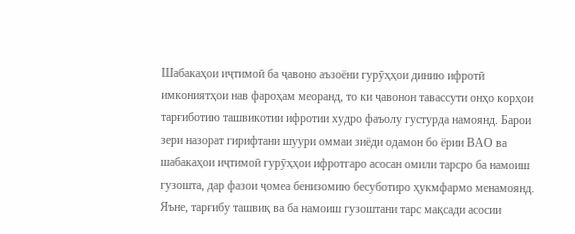Шабакаҳои иҷтимоӣ ба ҷавоно аъзоёни гурӯҳҳои динию ифротӣ имкониятҳои нав фароҳам меоранд, то ки ҷавонон тавассути онҳо корҳои тарғиботию ташвикотии ифротии худро фаъолу густурда намоянд. Барои зери назорат гирифтани шуури оммаи зиёди одамон бо ёрии ВАО ва шабакаҳои иҷтимоӣ гурӯҳҳои ифротгаро асосан омили тарсро ба намоиш гузошта, дар фазои ҷомеа бенизомию бесуботиро ҳукмфармо менамоянд. Яъне, тарғибу ташвиқ ва ба намоиш гузоштани тарс мақсади асосии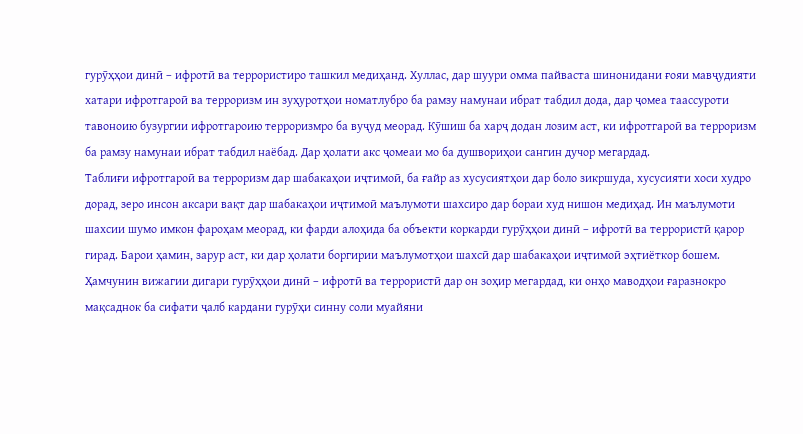гурӯҳҳои динӣ – ифротӣ ва террористиро ташкил медиҳанд. Хуллас, дар шуури омма пайваста шинонидани ғояи мавҷудияти хатари ифротгароӣ ва терроризм ин зуҳуротҳои номатлубро ба рамзу намунаи ибрат табдил дода, дар ҷомеа таассуроти тавоноию бузургии ифротгароию терроризмро ба вуҷуд меорад. Кӯшиш ба харҷ додан лозим аст, ки ифротгароӣ ва терроризм ба рамзу намунаи ибрат табдил наёбад. Дар ҳолати акс ҷомеаи мо ба душвориҳои сангин дучор мегардад.
Таблиғи ифротгароӣ ва терроризм дар шабакаҳои иҷтимоӣ, ба ғайр аз хусусиятҳои дар боло зикршуда, хусусияти хоси худро дорад, зеро инсон аксари вақт дар шабакаҳои иҷтимоӣ маълумоти шахсиро дар бораи худ нишон медиҳад. Ин маълумоти шахсии шумо имкон фароҳам меорад, ки фарди алоҳида ба объекти коркарди гурӯҳҳои динӣ – ифротӣ ва террористӣ қарор гирад. Барои ҳамин, зарур аст, ки дар ҳолати боргирии маълумотҳои шахсӣ дар шабакаҳои иҷтимоӣ эҳтиёткор бошем. Ҳамчунин вижагии дигари гурӯҳҳои динӣ – ифротӣ ва террористӣ дар он зоҳир мегардад, ки онҳо маводҳои ғаразнокро мақсаднок ба сифати ҷалб кардани гурӯҳи синну соли муайяни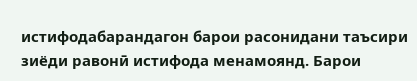истифодабарандагон барои расонидани таъсири зиёди равонӣ истифода менамоянд. Барои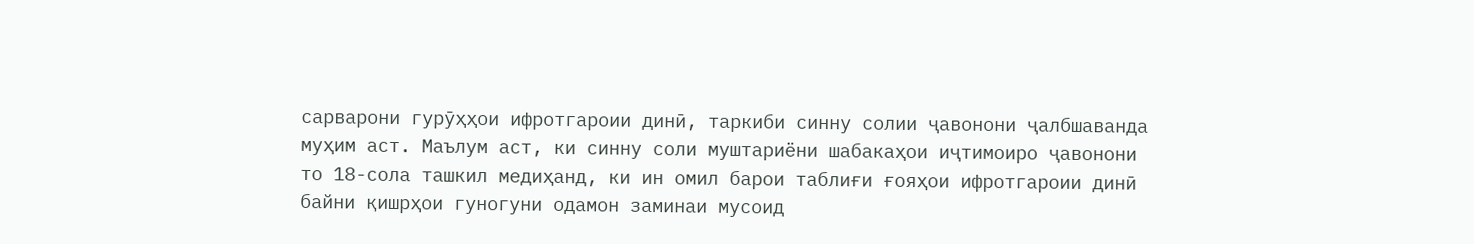сарварони гурӯҳҳои ифротгароии динӣ, таркиби синну солии ҷавонони ҷалбшаванда муҳим аст. Маълум аст, ки синну соли муштариёни шабакаҳои иҷтимоиро ҷавонони то 18-сола ташкил медиҳанд, ки ин омил барои таблиғи ғояҳои ифротгароии динӣ байни қишрҳои гуногуни одамон заминаи мусоид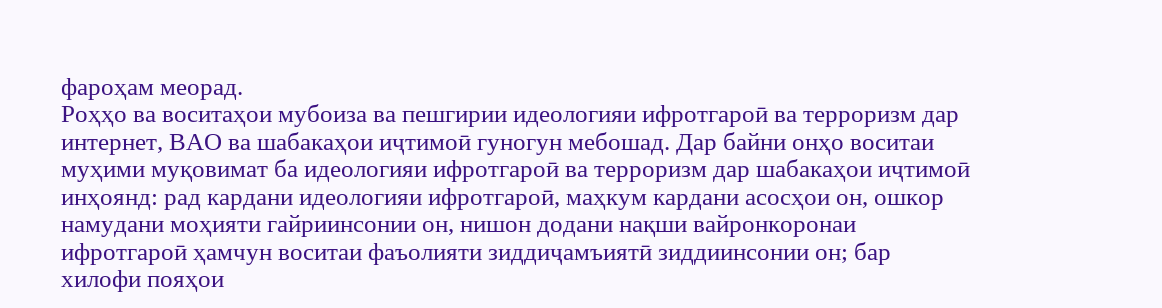фароҳам меорад.
Роҳҳо ва воситаҳои мубоиза ва пешгирии идеологияи ифротгароӣ ва терроризм дар интернет, ВАО ва шабакаҳои иҷтимоӣ гуногун мебошад. Дар байни онҳо воситаи муҳими муқовимат ба идеологияи ифротгароӣ ва терроризм дар шабакаҳои иҷтимоӣ инҳоянд: рад кардани идеологияи ифротгароӣ, маҳкум кардани асосҳои он, ошкор намудани моҳияти гайриинсонии он, нишон додани нақши вайронкоронаи ифротгароӣ ҳамчун воситаи фаъолияти зиддиҷамъиятӣ зиддиинсонии он; бар хилофи пояҳои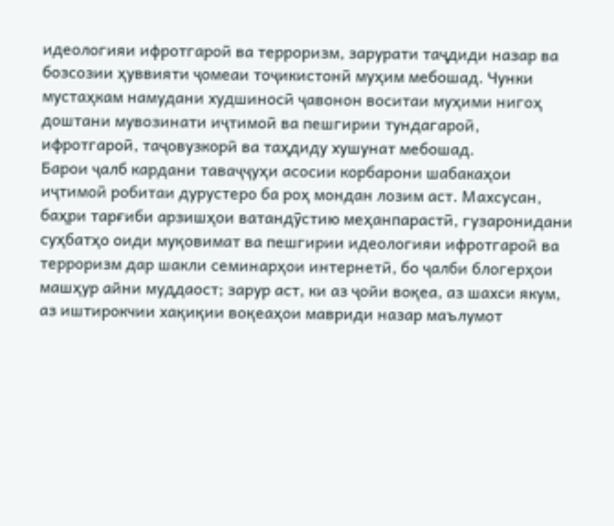идеологияи ифротгароӣ ва терроризм, зарурати таҷдиди назар ва бозсозии ҳуввияти ҷомеаи тоҷикистонӣ муҳим мебошад. Чунки мустаҳкам намудани худшиносӣ ҷавонон воситаи муҳими нигоҳ доштани мувозинати иҷтимоӣ ва пешгирии тундагароӣ, ифротгароӣ, таҷовузкорӣ ва таҳдиду хушунат мебошад.
Барои ҷалб кардани таваҷҷуҳи асосии корбарони шабакаҳои иҷтимоӣ робитаи дурустеро ба роҳ мондан лозим аст. Махсусан, баҳри тарғиби арзишҳои ватандӯстию меҳанпарастӣ, гузаронидани суҳбатҳо оиди муқовимат ва пешгирии идеологияи ифротгароӣ ва терроризм дар шакли семинарҳои интернетӣ, бо ҷалби блогерҳои машҳур айни муддаост; зарур аст, ки аз ҷойи воқеа, аз шахси якум, аз иштирокчии хақиқии воқеаҳои мавриди назар маълумот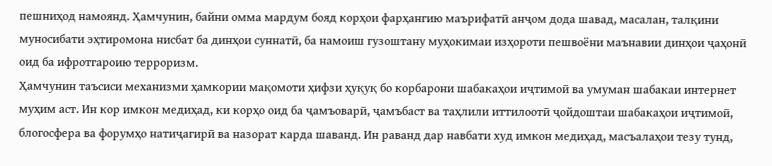пешниҳод намоянд. Ҳамчунин, байни омма мардум бояд корҳои фарҳангию маърифатӣ анҷом дода шавад, масалан, талқини муносибати эҳтиромона нисбат ба динҳои суннатӣ, ба намоиш гузоштану муҳокимаи изҳороти пешвоёни маънавии динҳои ҷаҳонӣ оид ба ифротгароию терроризм.
Ҳамчунин таъсиси механизми ҳамкории мақомоти ҳифзи ҳуқуқ бо корбарони шабакаҳои иҷтимоӣ ва умуман шабакаи интернет муҳим аст. Ин кор имкон медиҳад, ки корҳо оид ба ҷамъоварӣ, ҷамъбаст ва таҳлили иттилоотӣ ҷойдоштаи шабакаҳои иҷтимоӣ, блогосфера ва форумҳо натиҷагирӣ ва назорат карда шаванд. Ин раванд дар навбати худ имкон медиҳад, масъалаҳои тезу тунд,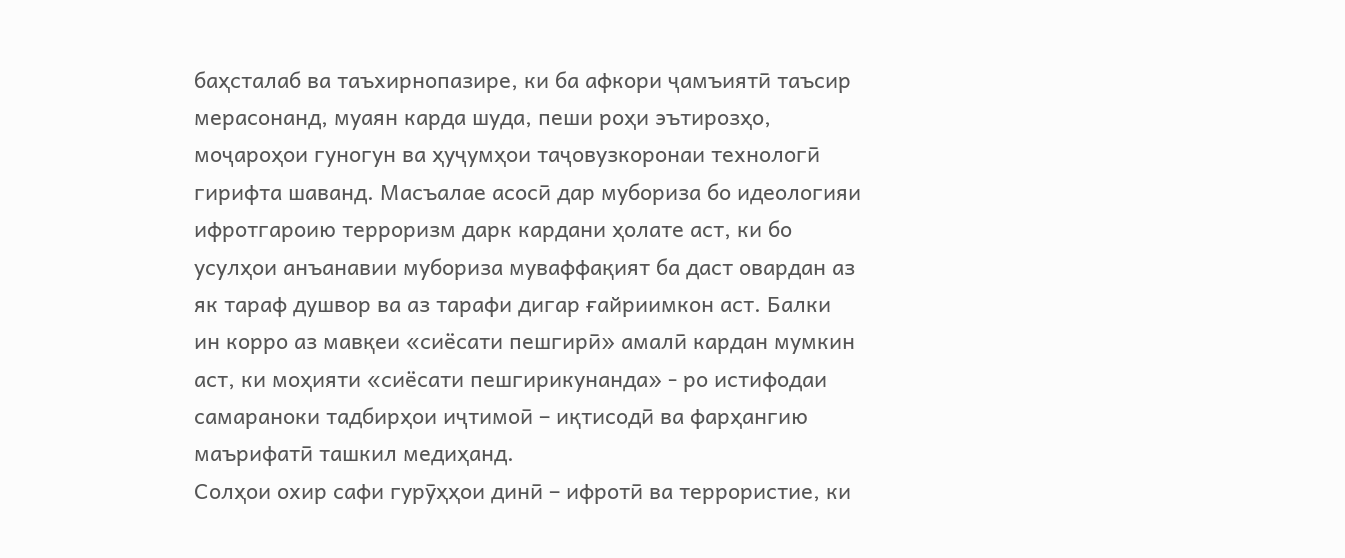баҳсталаб ва таъхирнопазире, ки ба афкори ҷамъиятӣ таъсир мерасонанд, муаян карда шуда, пеши роҳи эътирозҳо, моҷароҳои гуногун ва ҳуҷумҳои таҷовузкоронаи технологӣ гирифта шаванд. Масъалае асосӣ дар мубориза бо идеологияи ифротгароию терроризм дарк кардани ҳолате аст, ки бо усулҳои анъанавии мубориза муваффақият ба даст овардан аз як тараф душвор ва аз тарафи дигар ғайриимкон аст. Балки ин корро аз мавқеи «сиёсати пешгирӣ» амалӣ кардан мумкин аст, ки моҳияти «сиёсати пешгирикунанда» - ро истифодаи самараноки тадбирҳои иҷтимоӣ – иқтисодӣ ва фарҳангию маърифатӣ ташкил медиҳанд.
Солҳои охир сафи гурӯҳҳои динӣ – ифротӣ ва террористие, ки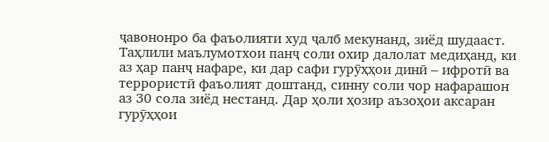ҷавононро ба фаъолияти худ ҷалб мекунанд, зиёд шудааст. Таҳлили маълумотхои панҷ соли охир далолат медиҳанд, ки аз ҳар панҷ нафаре, ки дар сафи гурӯҳҳои динӣ – ифротӣ ва террористӣ фаъолият доштанд, синну соли чор нафарашон аз 30 сола зиёд нестанд. Дар ҳоли ҳозир аъзоҳои аксаран гурӯҳҳои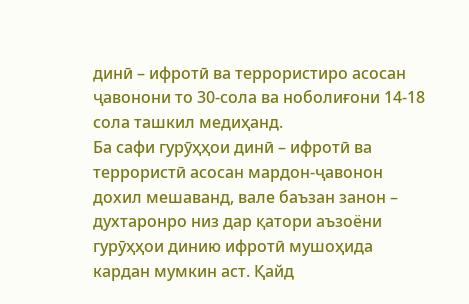динӣ – ифротӣ ва террористиро асосан ҷавонони то 30-сола ва ноболиғони 14-18 сола ташкил медиҳанд.
Ба сафи гурӯҳҳои динӣ – ифротӣ ва террористӣ асосан мардон-ҷавонон дохил мешаванд, вале баъзан занон – духтаронро низ дар қатори аъзоёни гурӯҳҳои динию ифротӣ мушоҳида кардан мумкин аст. Қайд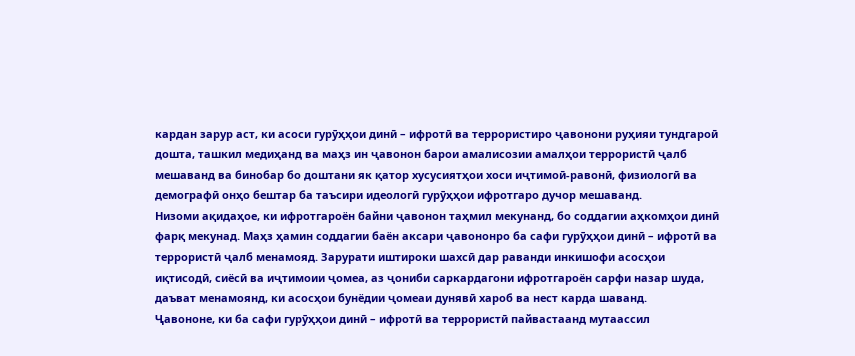кардан зарур аст, ки асоси гурӯҳҳои динӣ – ифротӣ ва террористиро ҷавонони руҳияи тундгароӣ дошта, ташкил медиҳанд ва маҳз ин ҷавонон барои амалисозии амалҳои террористӣ ҷалб мешаванд ва бинобар бо доштани як қатор хусусиятҳои хоси иҷтимоӣ-равонӣ, физиологӣ ва демографӣ онҳо бештар ба таъсири идеологӣ гурӯҳҳои ифротгаро дучор мешаванд.
Низоми ақидаҳое, ки ифротгароён байни ҷавонон таҳмил мекунанд, бо соддагии аҳкомҳои динӣ фарқ мекунад. Маҳз ҳамин соддагии баён аксари ҷавононро ба сафи гурӯҳҳои динӣ – ифротӣ ва террористӣ ҷалб менамояд. Зарурати иштироки шахсӣ дар раванди инкишофи асосҳои иқтисодӣ, сиёсӣ ва иҷтимоии ҷомеа, аз ҷониби саркардагони ифротгароён сарфи назар шуда, даъват менамоянд, ки асосҳои бунёдии ҷомеаи дунявӣ хароб ва нест карда шаванд.
Ҷавононе, ки ба сафи гурӯҳҳои динӣ – ифротӣ ва террористӣ пайвастаанд мутаассил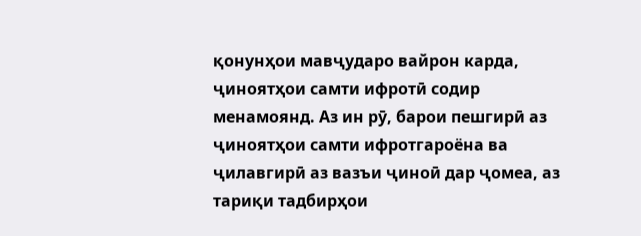қонунҳои мавҷударо вайрон карда, ҷиноятҳои самти ифротӣ содир менамоянд. Аз ин рӯ, барои пешгирӣ аз ҷиноятҳои самти ифротгароёна ва ҷилавгирӣ аз вазъи ҷиноӣ дар ҷомеа, аз тариқи тадбирҳои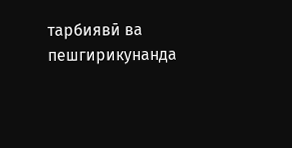тарбиявӣ ва пешгирикунанда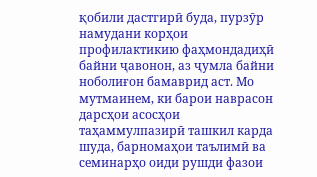қобили дастгирӣ буда, пурзӯр намудани корҳои профилактикию фаҳмондадиҳӣ байни ҷавонон, аз ҷумла байни ноболиғон бамаврид аст. Мо мутмаинем, ки барои наврасон дарсҳои асосҳои таҳаммулпазирӣ ташкил карда шуда, барномаҳои таълимӣ ва семинарҳо оиди рушди фазои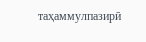таҳаммулпазирӣ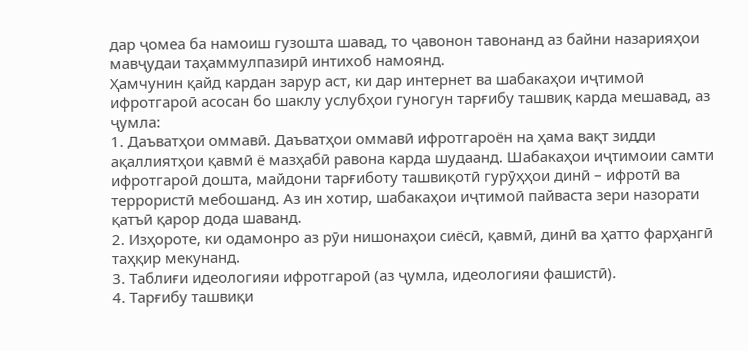дар ҷомеа ба намоиш гузошта шавад, то ҷавонон тавонанд аз байни назарияҳои мавҷудаи таҳаммулпазирӣ интихоб намоянд.
Ҳамчунин қайд кардан зарур аст, ки дар интернет ва шабакаҳои иҷтимоӣ ифротгароӣ асосан бо шаклу услубҳои гуногун тарғибу ташвиқ карда мешавад, аз ҷумла:
1. Даъватҳои оммавӣ. Даъватҳои оммавӣ ифротгароён на ҳама вақт зидди ақаллиятҳои қавмӣ ё мазҳабӣ равона карда шудаанд. Шабакаҳои иҷтимоии самти ифротгароӣ дошта, майдони тарғиботу ташвиқотӣ гурӯҳҳои динӣ – ифротӣ ва террористӣ мебошанд. Аз ин хотир, шабакаҳои иҷтимоӣ пайваста зери назорати қатъӣ қарор дода шаванд.
2. Изҳороте, ки одамонро аз рӯи нишонаҳои сиёсӣ, қавмӣ, динӣ ва ҳатто фарҳангӣ таҳқир мекунанд.
3. Таблиғи идеологияи ифротгароӣ (аз ҷумла, идеологияи фашистӣ).
4. Тарғибу ташвиқи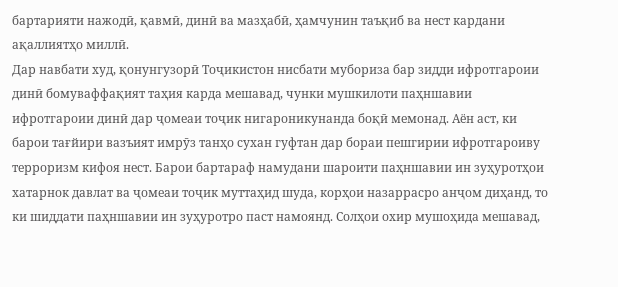бартарияти нажодӣ, қавмӣ, динӣ ва мазҳабӣ, ҳамчунин таъқиб ва нест кардани ақаллиятҳо миллӣ.
Дар навбати худ, қонунгузорӣ Тоҷикистон нисбати мубориза бар зидди ифротгароии динӣ бомуваффақият таҳия карда мешавад, чунки мушкилоти паҳншавии ифротгароии динӣ дар ҷомеаи тоҷик нигароникунанда боқӣ мемонад. Аён аст, ки барои тағйири вазъият имрӯз танҳо сухан гуфтан дар бораи пешгирии ифротгароиву терроризм кифоя нест. Барои бартараф намудани шароити паҳншавии ин зуҳуротҳои хатарнок давлат ва ҷомеаи тоҷик муттаҳид шуда, корҳои назаррасро анҷом диҳанд, то ки шиддати паҳншавии ин зуҳуротро паст намоянд. Солҳои охир мушоҳида мешавад,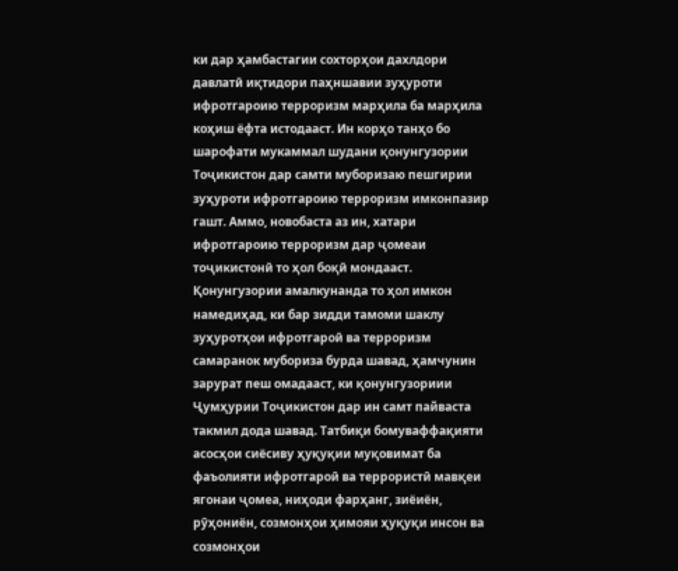ки дар ҳамбастагии сохторҳои дахлдори давлатӣ иқтидори паҳншавии зуҳуроти ифротгароию терроризм марҳила ба марҳила коҳиш ёфта истодааст. Ин корҳо танҳо бо шарофати мукаммал шудани қонунгузории Тоҷикистон дар самти муборизаю пешгирии зуҳуроти ифротгароию терроризм имконпазир гашт. Аммо, новобаста аз ин, хатари ифротгароию терроризм дар ҷомеаи тоҷикистонӣ то ҳол боқӣ мондааст. Қонунгузории амалкунанда то ҳол имкон намедиҳад, ки бар зидди тамоми шаклу зуҳуротҳои ифротгароӣ ва терроризм самаранок мубориза бурда шавад, ҳамчунин зарурат пеш омадааст, ки қонунгузориии Ҷумҳурии Тоҷикистон дар ин самт пайваста такмил дода шавад. Татбиқи бомуваффақияти асосҳои сиёсиву ҳуқуқии муқовимат ба фаъолияти ифротгароӣ ва террористӣ мавқеи ягонаи ҷомеа, ниҳоди фарҳанг, зиёиён, рӯҳониён, созмонҳои ҳимояи ҳуқуқи инсон ва созмонҳои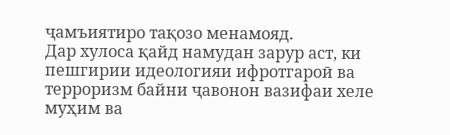ҷамъиятиро тақозо менамояд.
Дар хулоса қайд намудан зарур аст, ки пешгирии идеологияи ифротгароӣ ва терроризм байни ҷавонон вазифаи хеле муҳим ва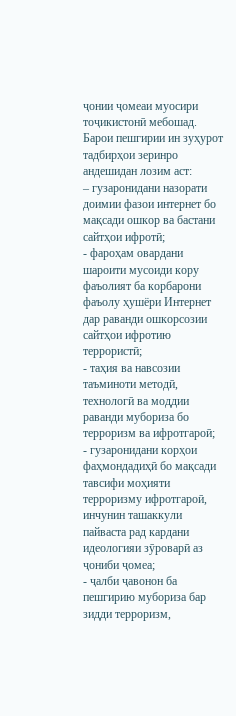ҷонии ҷомеаи муосири тоҷикистонӣ мебошад. Барои пешгирии ин зуҳурот тадбирҳои зеринро андешидан лозим аст:
– гузаронидани назорати доимии фазои интернет бо мақсади ошкор ва бастани сайтҳои ифротӣ;
- фароҳам овардани шароити мусоиди кору фаъолият ба корбарони фаъолу ҳушёри Интернет дар раванди ошкорсозии сайтҳои ифротию террористӣ;
- таҳия ва навсозии таъминоти методӣ, технологӣ ва моддии раванди мубориза бо терроризм ва ифротгароӣ;
- гузаронидани корҳои фаҳмондадиҳӣ бо мақсади тавсифи моҳияти терроризму ифротгароӣ, инчунин ташаккули пайваста рад кардани идеологияи зӯроварӣ аз ҷониби ҷомеа;
- ҷалби ҷавонон ба пешгирию мубориза бар зидди терроризм,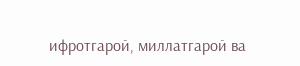ифротгароӣ, миллатгароӣ ва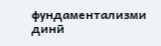фундаментализми динӣ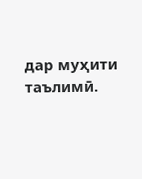дар муҳити таълимӣ.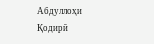Абдуллоҳи Қодирӣ